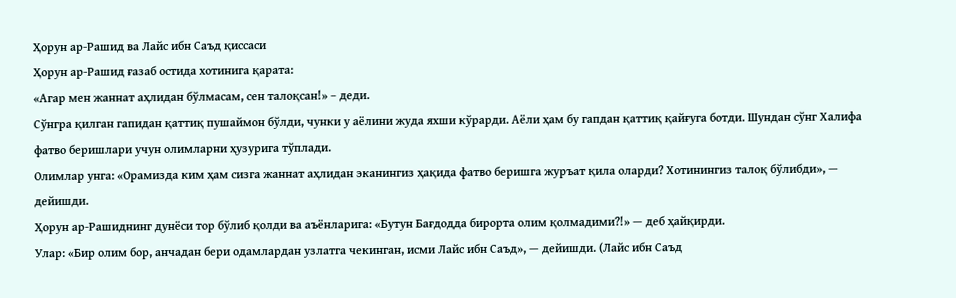Ҳорун ар-Рашид ва Лайс ибн Саъд қиссаси
Ҳорун ар-Рашид ғазаб остида хотинига қарата:
«Агар мен жаннат аҳлидан бўлмасам, сен талоқсан!» – деди.
Сўнгра қилган гапидан қаттиқ пушаймон бўлди, чунки у аёлини жуда яхши кўрарди. Аёли ҳам бу гапдан қаттиқ қайғуга ботди. Шундан сўнг Халифа фатво беришлари учун олимларни ҳузурига тўплади.
Олимлар унга: «Орамизда ким ҳам сизга жаннат аҳлидан эканингиз ҳақида фатво беришга журъат қила оларди? Хотинингиз талоқ бўлибди», — дейишди.
Ҳорун ар-Рашиднинг дунёси тор бўлиб қолди ва аъёнларига: «Бутун Бағдодда бирорта олим қолмадими?!» — деб ҳайқирди.
Улар: «Бир олим бор, анчадан бери одамлардан узлатга чекинган, исми Лайс ибн Саъд», — дейишди. (Лайс ибн Саъд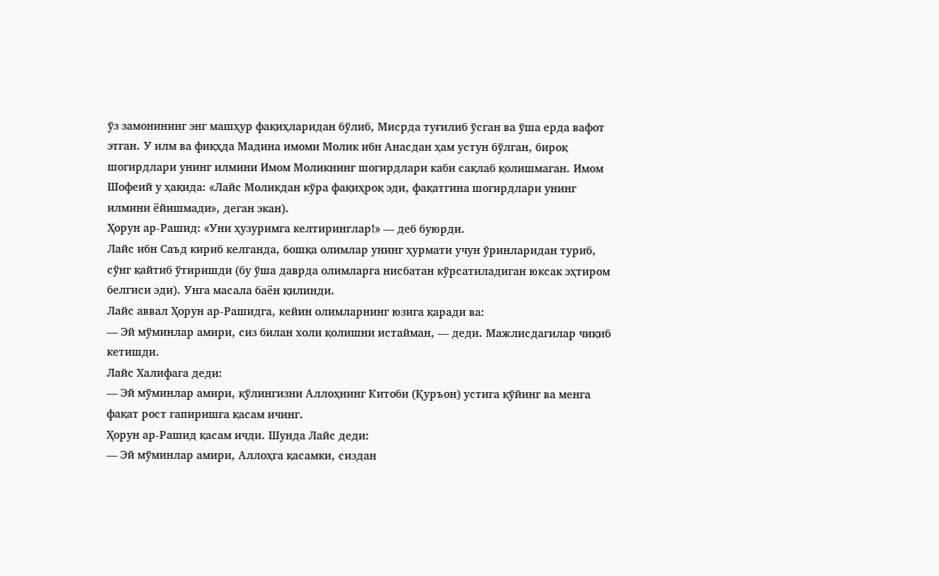ўз замонининг энг машҳур фақиҳларидан бўлиб, Мисрда туғилиб ўсган ва ўша ерда вафот этган. У илм ва фиқҳда Мадина имоми Молик ибн Анасдан ҳам устун бўлган, бироқ шогирдлари унинг илмини Имом Моликнинг шогирдлари каби сақлаб қолишмаган. Имом Шофеий у ҳақида: «Лайс Моликдан кўра фақиҳроқ эди, фақатгина шогирдлари унинг илмини ёйишмади», деган экан).
Ҳорун ар-Рашид: «Уни ҳузуримга келтиринглар!» — деб буюрди.
Лайс ибн Саъд кириб келганда, бошқа олимлар унинг ҳурмати учун ўринларидан туриб, сўнг қайтиб ўтиришди (бу ўша даврда олимларга нисбатан кўрсатиладиган юксак эҳтиром белгиси эди). Унга масала баён қилинди.
Лайс аввал Ҳорун ар-Рашидга, кейин олимларнинг юзига қаради ва:
— Эй мўминлар амири, сиз билан холи қолишни истайман, — деди. Мажлисдагилар чиқиб кетишди.
Лайс Халифага деди:
— Эй мўминлар амири, қўлингизни Аллоҳнинг Китоби (Қуръон) устига қўйинг ва менга фақат рост гапиришга қасам ичинг.
Ҳорун ар-Рашид қасам ичди. Шунда Лайс деди:
— Эй мўминлар амири, Аллоҳга қасамки, сиздан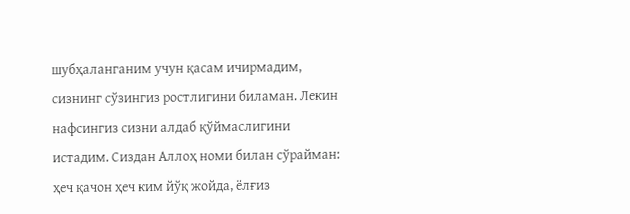шубҳаланганим учун қасам ичирмадим, сизнинг сўзингиз ростлигини биламан. Лекин нафсингиз сизни алдаб қўймаслигини истадим. Сиздан Аллоҳ номи билан сўрайман: ҳеч қачон ҳеч ким йўқ жойда, ёлғиз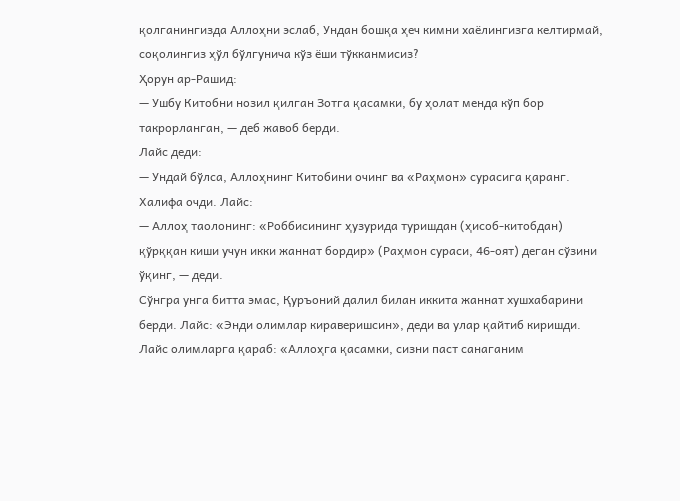қолганингизда Аллоҳни эслаб, Ундан бошқа ҳеч кимни хаёлингизга келтирмай, соқолингиз ҳўл бўлгунича кўз ёши тўкканмисиз?
Ҳорун ар-Рашид:
— Ушбу Китобни нозил қилган Зотга қасамки, бу ҳолат менда кўп бор такрорланган, — деб жавоб берди.
Лайс деди:
— Ундай бўлса, Аллоҳнинг Китобини очинг ва «Раҳмон» сурасига қаранг.
Халифа очди. Лайс:
— Аллоҳ таолонинг: «Роббисининг ҳузурида туришдан (ҳисоб-китобдан) қўрққан киши учун икки жаннат бордир» (Раҳмон сураси, 46-оят) деган сўзини ўқинг, — деди.
Сўнгра унга битта эмас, Қуръоний далил билан иккита жаннат хушхабарини берди. Лайс: «Энди олимлар кираверишсин», деди ва улар қайтиб киришди.
Лайс олимларга қараб: «Аллоҳга қасамки, сизни паст санаганим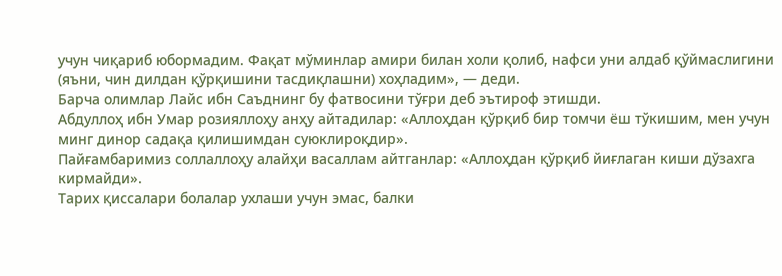учун чиқариб юбормадим. Фақат мўминлар амири билан холи қолиб, нафси уни алдаб қўймаслигини (яъни, чин дилдан қўрқишини тасдиқлашни) хоҳладим», — деди.
Барча олимлар Лайс ибн Саъднинг бу фатвосини тўғри деб эътироф этишди.
Абдуллоҳ ибн Умар розияллоҳу анҳу айтадилар: «Аллоҳдан қўрқиб бир томчи ёш тўкишим, мен учун минг динор садақа қилишимдан суюклироқдир».
Пайғамбаримиз соллаллоҳу алайҳи васаллам айтганлар: «Аллоҳдан қўрқиб йиғлаган киши дўзахга кирмайди».
Тарих қиссалари болалар ухлаши учун эмас, балки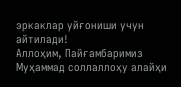эркаклар уйғониши учун айтилади!
Аллоҳим, Пайғамбаримиз Муҳаммад соллаллоҳу алайҳи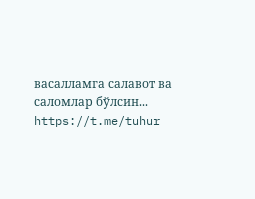васалламга салавот ва саломлар бўлсин...
https://t.me/tuhur